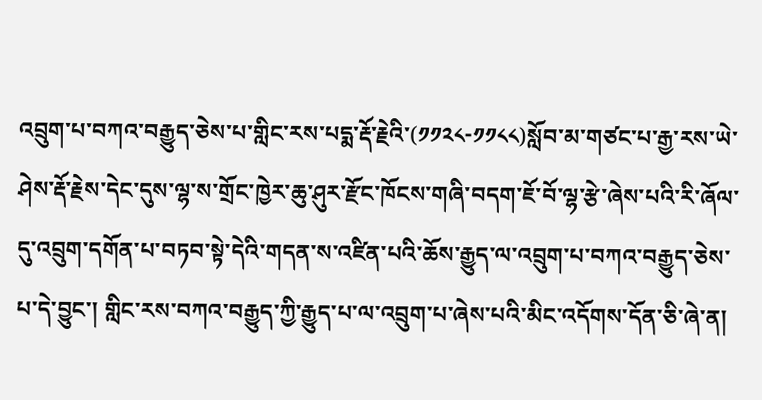འབྲུག་པ་བཀའ་བརྒྱུད་ཅེས་པ་གླིང་རས་པདྨ་རྡོ་རྗེའི་(༡༡༢༨-༡༡༨༨)སློབ་མ་གཙང་པ་རྒྱ་རས་ཡེ་ཤེས་རྡོ་རྗེས་དེང་དུས་ལྷ་ས་གྲོང་ཁྱེར་ཆུ་ཤུར་རྫོང་ཁོངས་གཞི་བདག་ཇོ་བོ་ལྷ་རྩེ་ཞེས་པའི་རི་ཞོལ་དུ་འབྲུག་དགོན་པ་བཏབ་སྟེ་དེའི་གདན་ས་འཛིན་པའི་ཆོས་རྒྱུད་ལ་འབྲུག་པ་བཀའ་བརྒྱུད་ཅེས་པ་དེ་བྱུང་། གླིང་རས་བཀའ་བརྒྱུད་ཀྱི་རྒྱུད་པ་ལ་འབྲུག་པ་ཞེས་པའི་མིང་འདོགས་དོན་ཅི་ཞེ་ན།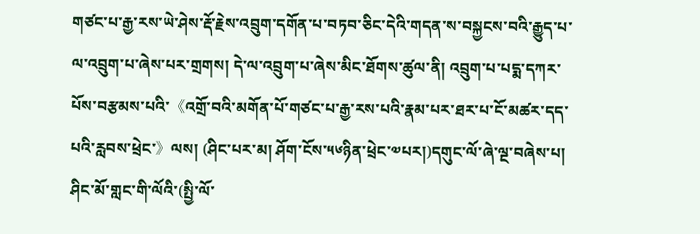གཙང་པ་རྒྱ་རས་ཡེ་ཤེས་རྡོ་རྗེས་འབྲུག་དགོན་པ་བཏབ་ཅིང་དེའི་གདན་ས་བསྐྱངས་བའི་རྒྱུད་པ་ལ་འབྲུག་པ་ཞེས་པར་གྲགས། དེ་ལ་འབྲུག་པ་ཞེས་མིང་ཐོགས་ཚུལ་ནི། འབྲུག་པ་པདྨ་དཀར་པོས་བརྩམས་པའི་《འགྲོ་བའི་མགོན་པོ་གཙང་པ་རྒྱ་རས་པའི་རྣམ་པར་ཐར་པ་ངོ་མཚར་དད་པའི་རླབས་ཕྲེང་》ལས། (ཤིང་པར་མ། ཤོག་ངོས་༥༦ཉིན་ཕྲེང་༧པར།)དགུང་ལོ་ཞེ་ལྔ་བཞེས་པ། ཤིང་མོ་གླང་གི་ལོའི་(སྤྱི་ལོ་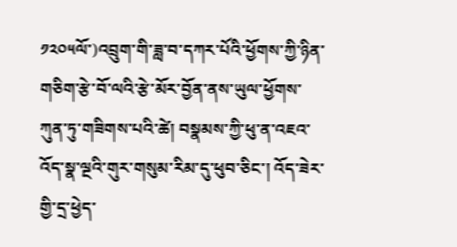༡༢༠༥ལོ་)འབྲུག་གི་ཟླ་བ་དཀར་པོའི་ཕྱོགས་ཀྱི་ཉིན་གཅིག་རྩེ་བོ་ལའི་རྩེ་མོར་བྱོན་ནས་ཡུལ་ཕྱོགས་ཀུན་ཏུ་གཟིགས་པའི་ཚེ། བསྣམས་ཀྱི་ཕུ་ན་འཇའ་འོད་སྣ་ལྔའི་གུར་གསུམ་རིམ་དུ་ཕུབ་ཅིང་། འོད་ཟེར་གྱི་དྲ་ཕྱེད་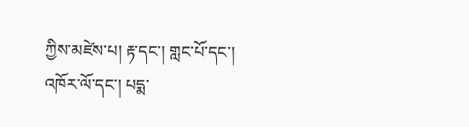ཀྱིས་མཛེས་པ། རྟ་དང་། གླང་པོ་དང་། འཁོར་ལོ་དང་། པདྨ་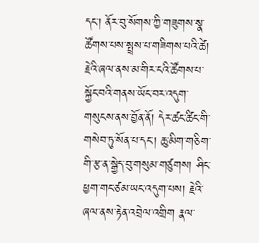དང་། ནོར་བུ་སོགས་ཀྱི་གཟུགས་སྣ་ཚོགས་པས་སྤྲས་པ་གཟིགས་པའི་ཚེ། རྗེའི་ཞལ་ནས་མ་གིར་ངའི་ཚོགས་པ་སྐྱོང་བའི་གནས་ཡོང་བར་འདུག་གསུངས་ནས་བྱོན་ནོ། དེར་ཚང་ཚིང་གི་གསེབ་ཏུ་སོན་པ་དང་། ཆུ་མིག་གཅིག་གི་རྩ་ན་སྒྱེད་བུ་གསུམ་གཙུགས། ཤིང་ཕྱག་གང་ཙམ་ཡང་འདུག་པས། རྗེའི་ཞལ་ནས་རྟེན་འབྲེལ་འགྲིག རྣལ་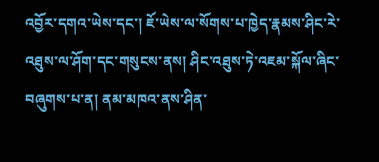འབྱོར་དགའ་ཡེས་དང་། ཇོ་ཡེས་ལ་སོགས་པ་ཁྱེད་རྣམས་ཤིང་རེ་འཐུས་ལ་ཤོག་དང་གསུངས་ནས། ཤིང་འཐུས་ཏེ་འཇམ་སྐོལ་ཞིང་བཞུགས་པ་ན། ནམ་མཁའ་ནས་ཤིན་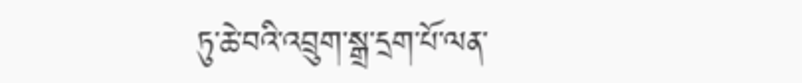ཏུ་ཆེ་བའི་འབྲུག་སྒྲ་དྲག་པོ་ལན་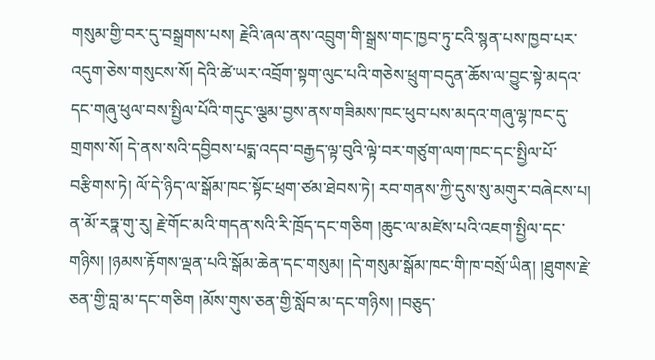གསུམ་གྱི་བར་དུ་བསྒྲགས་པས། རྗེའི་ཞལ་ནས་འབྲུག་གི་སྒྲས་གང་ཁྱབ་ཏུ་ངའི་སྙན་པས་ཁྱབ་པར་འདུག་ཅེས་གསུངས་སོ། དེའི་ཚེ་ཡར་འབྲོག་སྟག་ལུང་པའི་གཅེས་ཕྲུག་བདུན་ཆོས་ལ་བྱུང་སྟེ་མདའ་དང་གཞུ་ཕུལ་བས་སྤྱིལ་པོའི་གདུང་ལྕམ་བྱས་ནས་གཟིམས་ཁང་ཕུབ་པས་མདའ་གཞུ་ལྷ་ཁང་དུ་གྲགས་སོ། དེ་ནས་སའི་དབྱིབས་པདྨ་འདབ་བརྒྱད་ལྟ་བུའི་ལྟེ་བར་གཙུག་ལག་ཁང་དང་སྤྱིལ་པོ་བརྩིགས་ཏེ། ལོ་དེ་ཉིད་ལ་སྒོམ་ཁང་སྟོང་ཕྲག་ཙམ་ཐེབས་ཏེ། རབ་གནས་ཀྱི་དུས་སུ་མགུར་བཞེངས་པ། ན་མོ་རཏྣ་གུ་རུ། རྗེ་གོང་མའི་གདན་སའི་རི་ཁྲོད་དང་གཅིག །ཆུང་ལ་མཛེས་པའི་འཇག་སྤྱིལ་དང་གཉིས། །ཉམས་རྟོགས་ལྡན་པའི་སྒོམ་ཆེན་དང་གསུམ། །དེ་གསུམ་སྒོམ་ཁང་གི་ཁ་བསྲོ་ཡིན། །ཐུགས་རྗེ་ཅན་གྱི་བླ་མ་དང་གཅིག །མོས་གུས་ཅན་གྱི་སློབ་མ་དང་གཉིས། །བཅུད་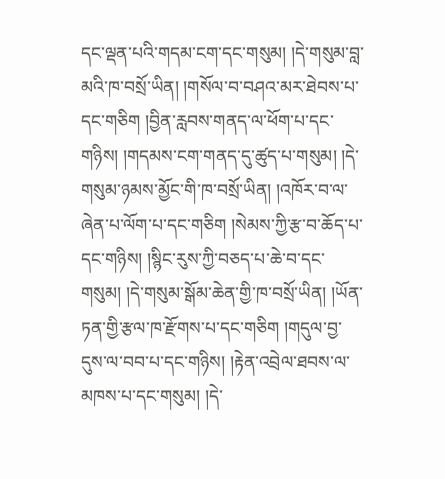དང་ལྡན་པའི་གདམ་ངག་དང་གསུམ། །དེ་གསུམ་བླ་མའི་ཁ་བསྲོ་ཡིན། །གསོལ་བ་བཤའ་མར་ཐེབས་པ་དང་གཅིག །བྱིན་རླབས་གནད་ལ་ཕོག་པ་དང་གཉིས། །གདམས་ངག་གནད་དུ་ཚུད་པ་གསུམ། །དེ་གསུམ་ཉམས་མྱོང་གི་ཁ་བསྲོ་ཡིན། །འཁོར་བ་ལ་ཞེན་པ་ལོག་པ་དང་གཅིག །སེམས་ཀྱི་རྩ་བ་ཆོད་པ་དང་གཉིས། །སྙིང་རུས་ཀྱི་བཅད་པ་ཆེ་བ་དང་གསུམ། །དེ་གསུམ་སྒོམ་ཆེན་གྱི་ཁ་བསྲོ་ཡིན། །ཡོན་ཏན་གྱི་རྩལ་ཁ་རྫོགས་པ་དང་གཅིག །གདུལ་བྱ་དུས་ལ་བབ་པ་དང་གཉིས། །རྟེན་འབྲེལ་ཐབས་ལ་མཁས་པ་དང་གསུམ། །དེ་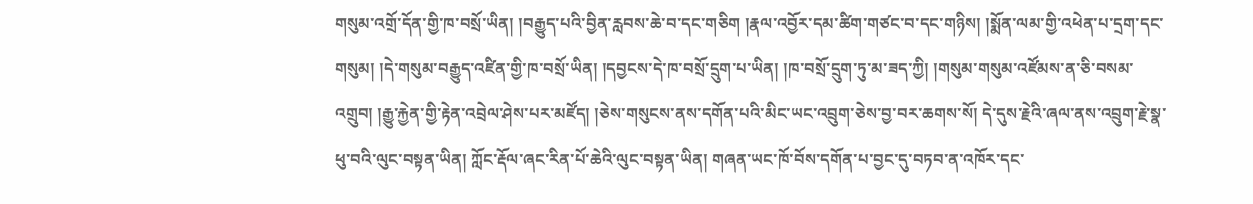གསུམ་འགྲོ་དོན་གྱི་ཁ་བསྲོ་ཡིན། །བརྒྱུད་པའི་བྱིན་རླབས་ཆེ་བ་དང་གཅིག །རྣལ་འབྱོར་དམ་ཚིག་གཙང་བ་དང་གཉིས། །སྨོན་ལམ་གྱི་འཕེན་པ་དྲག་དང་གསུམ། །དེ་གསུམ་བརྒྱུད་འཛིན་གྱི་ཁ་བསྲོ་ཡིན། །དབྱངས་དེ་ཁ་བསྲོ་དྲུག་པ་ཡིན། །ཁ་བསྲོ་དྲུག་ཏུ་མ་ཟད་ཀྱི། །གསུམ་གསུམ་འཛོམས་ན་ཅི་བསམ་འགྲུབ། །རྒྱུ་རྐྱེན་གྱི་རྟེན་འབྲེལ་ཤེས་པར་མཛོད། །ཅེས་གསུངས་ནས་དགོན་པའི་མིང་ཡང་འབྲུག་ཅེས་བྱ་བར་ཆགས་སོ། དེ་དུས་རྗེའི་ཞལ་ནས་འབྲུག་རྗེ་སྣ་ཕུ་བའི་ལུང་བསྟན་ཡིན། ཀློང་རྡོལ་ཞང་རིན་པོ་ཆེའི་ལུང་བསྟན་ཡིན། གཞན་ཡང་ཁོ་བོས་དགོན་པ་བྱང་དུ་བཏབ་ན་འཁོར་དང་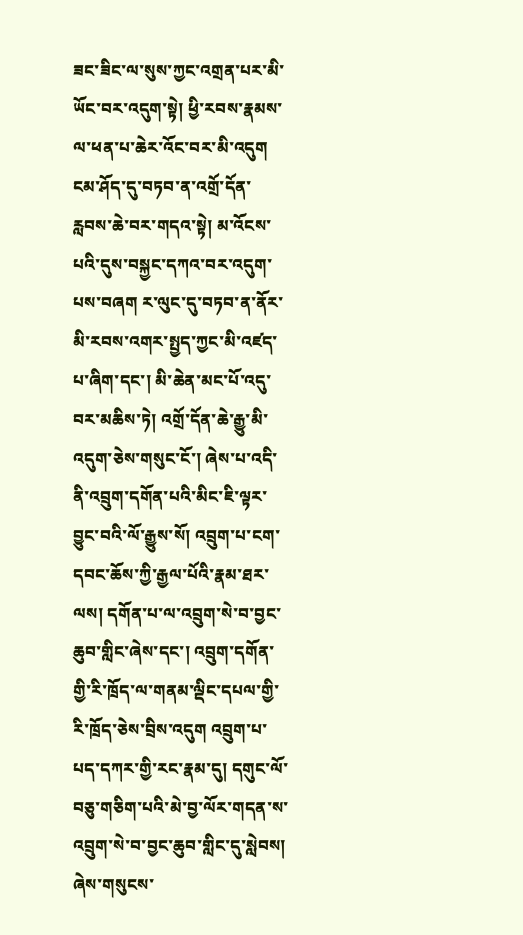ཟང་ཟིང་ལ་སུས་ཀྱང་འགྲན་པར་མི་ཡོང་བར་འདུག་སྟེ། ཕྱི་རབས་རྣམས་ལ་ཕན་པ་ཆེར་འོང་བར་མི་འདུག ངམ་ཤོད་དུ་བཏབ་ན་འགྲོ་དོན་རླབས་ཆེ་བར་གདའ་སྟེ། མ་འོངས་པའི་དུས་བསྐྱང་དཀའ་བར་འདུག་པས་བཞག ར་ལུང་དུ་བཏབ་ན་ནོར་མི་རབས་འགར་སྤྱད་ཀྱང་མི་འཛད་པ་ཞིག་དང་། མི་ཆེན་མང་པོ་འདུ་བར་མཆིས་ཏེ། འགྲོ་དོན་ཆེ་རྒྱུ་མི་འདུག་ཅེས་གསུང་ངོ་། ཞེས་པ་འདི་ནི་འབྲུག་དགོན་པའི་མིང་ཇི་ལྟར་བྱུང་བའི་ལོ་རྒྱུས་སོ། འབྲུག་པ་ངག་དབང་ཆོས་ཀྱི་རྒྱལ་པོའི་རྣམ་ཐར་ལས། དགོན་པ་ལ་འབྲུག་སེ་བ་བྱང་ཆུབ་གླིང་ཞེས་དང་། འབྲུག་དགོན་གྱི་རི་ཁྲོད་ལ་གནམ་ལྡིང་དཔལ་གྱི་རི་ཁྲོད་ཅེས་བྲིས་འདུག འབྲུག་པ་པད་དཀར་གྱི་རང་རྣམ་དུ། དགུང་ལོ་བཅུ་གཅིག་པའི་མེ་བྱ་ལོར་གདན་ས་འབྲུག་སེ་བ་བྱང་ཆུབ་གླིང་དུ་སླེབས། ཞེས་གསུངས་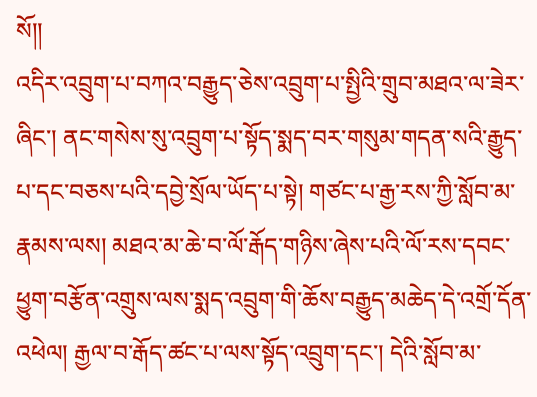སོ།།
འདིར་འབྲུག་པ་བཀའ་བརྒྱུད་ཅེས་འབྲུག་པ་སྤྱིའི་གྲུབ་མཐའ་ལ་ཟེར་ཞིང་། ནང་གསེས་སུ་འབྲུག་པ་སྟོད་སྨད་བར་གསུམ་གདན་སའི་རྒྱུད་པ་དང་བཅས་པའི་དབྱེ་སྲོལ་ཡོད་པ་སྟེ། གཙང་པ་རྒྱ་རས་ཀྱི་སློབ་མ་རྣམས་ལས། མཐའ་མ་ཆེ་བ་ལོ་རྒོད་གཉིས་ཞེས་པའི་ལོ་རས་དབང་ཕྱུག་བརྩོན་འགྲུས་ལས་སྨད་འབྲུག་གི་ཆོས་བརྒྱུད་མཆེད་དེ་འགྲོ་དོན་འཕེལ། རྒྱལ་བ་རྒོད་ཚང་པ་ལས་སྟོད་འབྲུག་དང་། དེའི་སློབ་མ་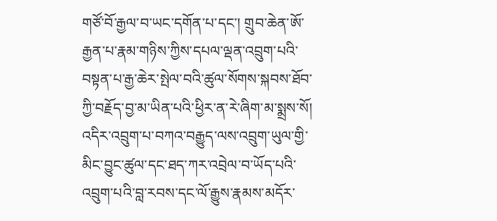གཙོ་བོ་རྒྱལ་བ་ཡང་དགོན་པ་དང་། གྲུབ་ཆེན་ཨོ་རྒྱན་པ་རྣམ་གཉིས་ཀྱིས་དཔལ་ལྡན་འབྲུག་པའི་བསྟན་པ་རྒྱ་ཆེར་སྤེལ་བའི་ཚུལ་སོགས་སྐབས་ཐོབ་ཀྱི་བརྗོད་བྱ་མ་ཡིན་པའི་ཕྱིར་ན་རེ་ཞིག་མ་སྨྲས་སོ། འདིར་འབྲུག་པ་བཀའ་བརྒྱུད་ལས་འབྲུག་ཡུལ་གྱི་མིང་བྱུང་ཚུལ་དང་ཐད་ཀར་འབྲེལ་བ་ཡོད་པའི་འབྲུག་པའི་བླ་རབས་དང་ལོ་རྒྱུས་རྣམས་མདོར་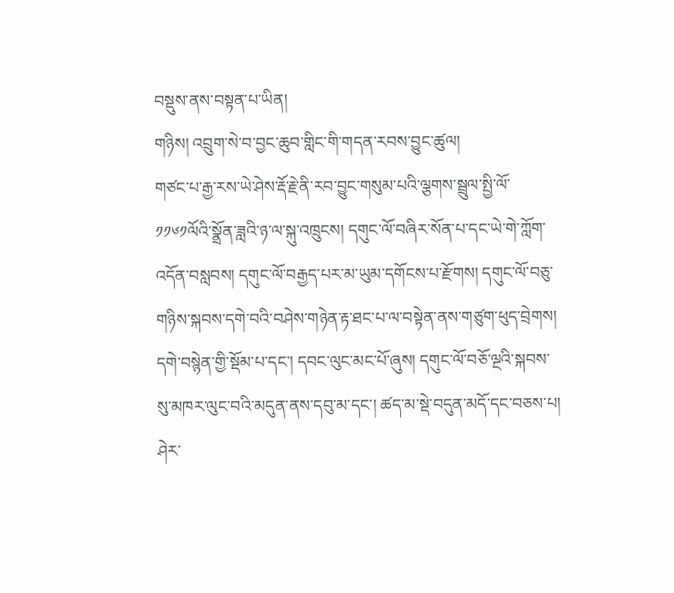བསྡུས་ནས་བསྟན་པ་ཡིན།
གཉིས། འབྲུག་སེ་བ་བྱང་ཆུབ་གླིང་གི་གདན་རབས་བྱུང་ཚུལ།
གཙང་པ་རྒྱ་རས་ཡེ་ཤེས་རྡོ་རྗེ་ནི་རབ་བྱུང་གསུམ་པའི་ལྕགས་སྦྲུལ་སྤྱི་ལོ་༡༡༦༡ལོའི་སྣྲོན་ཟླའི་ཉ་ལ་སྐུ་འཁྲུངས། དགུང་ལོ་བཞིར་སོན་པ་དང་ཡེ་གེ་ཀློག་འདོན་བསླབས། དགུང་ལོ་བརྒྱད་པར་མ་ཡུམ་དགོངས་པ་རྫོགས། དགུང་ལོ་བཅུ་གཉིས་སྐབས་དགེ་བའི་བཤེས་གཉེན་རྟ་ཐང་པ་ལ་བསྟེན་ནས་གཙུག་ཕུད་བྲེགས། དགེ་བསྙེན་གྱི་སྡོམ་པ་དང་། དབང་ལུང་མང་པོ་ཞུས། དགུང་ལོ་བཅོ་ལྔའི་སྐབས་སུ་མཁར་ལུང་བའི་མདུན་ནས་དབུ་མ་དང་། ཚད་མ་སྡེ་བདུན་མདོ་དང་བཅས་པ། ཤེར་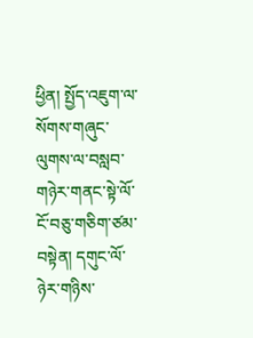ཕྱིན། སྤྱོད་འཇུག་ལ་སོགས་གཞུང་ལུགས་ལ་བསླབ་གཉེར་གནང་སྟེ་ལོ་ངོ་བཅུ་གཅིག་ཙམ་བསྟེན། དགུང་ལོ་ཉེར་གཉིས་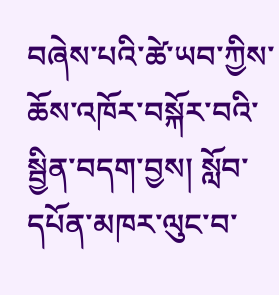བཞེས་པའི་ཚེ་ཡབ་ཀྱིས་ཆོས་འཁོར་བསྐོར་བའི་སྦྱིན་བདག་བྱས། སློབ་དཔོན་མཁར་ལུང་བ་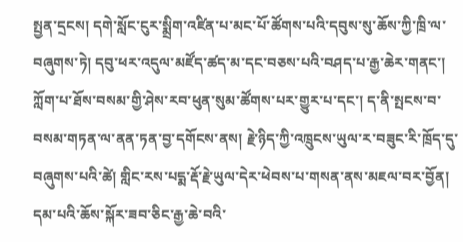སྤྱན་དྲངས། དགེ་སློང་ངུར་སྨྲིག་འཛིན་པ་མང་པོ་ཚོགས་པའི་དབུས་སུ་ཆོས་ཀྱི་ཁྲི་ལ་བཞུགས་ཏེ། དབུ་ཕར་འདུལ་མཛོད་ཚད་མ་དང་བཅས་པའི་བཤད་པ་རྒྱ་ཆེར་གནང་། ཀློག་པ་ཐོས་བསམ་གྱི་ཤེས་རབ་ཕུན་སུམ་ཚོགས་པར་གྱུར་པ་དང་། ད་ནི་སྤངས་བ་བསམ་གཏན་ལ་ནན་ཏན་བྱ་དགོངས་ནས། རྗེ་ཉིད་ཀྱི་འཁྲུངས་ཡུལ་ར་བཟུང་རི་ཁྲོད་དུ་བཞུགས་པའི་ཚེ། གླིང་རས་པདྨ་རྡོ་རྗེ་ཡུལ་དེར་ཕེབས་པ་གསན་ནས་མཇལ་བར་བྱོན། དམ་པའི་ཆོས་སྐོར་ཟབ་ཅིང་རྒྱ་ཆེ་བའི་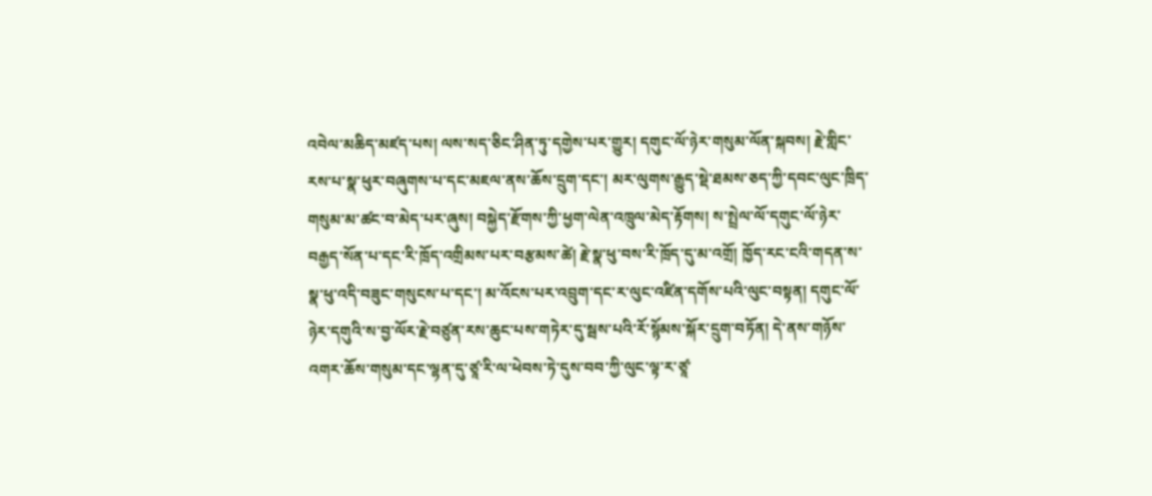འབེལ་མཆིད་མཛད་པས། ལས་སད་ཅིང་ཤིན་ཏུ་དགྱེས་པར་གྱུར། དགུང་ལོ་ཉེར་གསུམ་ལོན་སྐབས། རྗེ་གླིང་རས་པ་སྣ་ཕུར་བཞུགས་པ་དང་མཇལ་ནས་ཆོས་དྲུག་དང་། མར་ལུགས་རྒྱུད་སྡེ་ཐམས་ཅད་ཀྱི་དབང་ལུང་ཁྲིད་གསུམ་མ་ཚང་བ་མེད་པར་ཞུས། བསྐྱེད་རྫོགས་ཀྱི་ཕྱག་ལེན་འཁྲུལ་མེད་རྟོགས། ས་སྤྲེལ་ལོ་དགུང་ལོ་ཉེར་བརྒྱད་སོན་པ་དང་རི་ཁྲོད་འགྲིམས་པར་བརྩམས་ཚེ། རྗེ་སྣ་ཕུ་བས་རི་ཁྲོད་དུ་མ་འགྲོ། ཁྱོད་རང་ངའི་གདན་ས་སྣ་ཕུ་འདི་བཟུང་གསུངས་པ་དང་། མ་འོངས་པར་འབྲུག་དང་ར་ལུང་འཛིན་དགོས་པའི་ལུང་བསྟན། དགུང་ལོ་ཉེར་དགུའི་ས་བྱ་ལོར་རྗེ་བཙུན་རས་ཆུང་པས་གཏེར་དུ་སྦས་པའི་རོ་སྙོམས་སྐོར་དྲུག་བཏོན། དེ་ནས་གཉོས་འགར་ཆོས་གསུམ་དང་ལྷན་དུ་ཙཱ་རི་ལ་ཕེབས་ཏེ་དུས་བབ་ཀྱི་ལུང་ལྟ་ར་ཙཱ་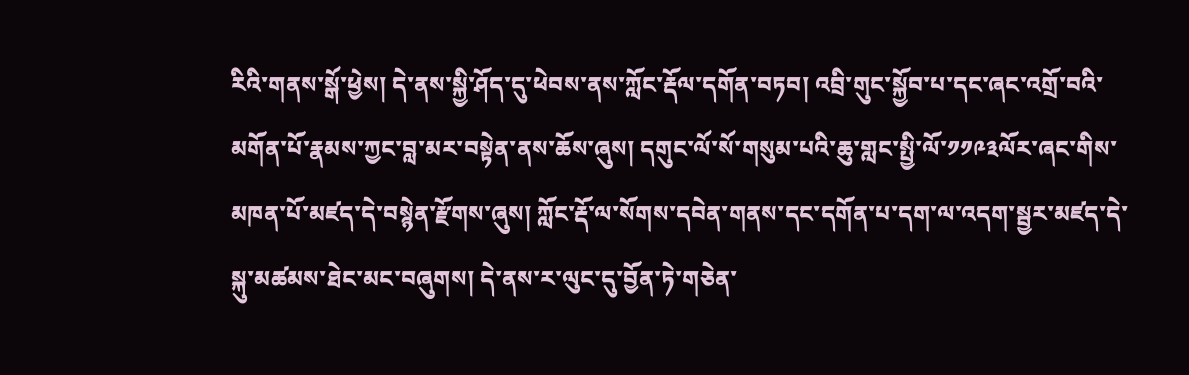རིའི་གནས་སྒོ་ཕྱེས། དེ་ནས་སྐྱི་ཤོད་དུ་ཕེབས་ནས་ཀློང་རྡོལ་དགོན་བཏབ། འབྲི་གུང་སྐྱོབ་པ་དང་ཞང་འགྲོ་བའི་མགོན་པོ་རྣམས་ཀྱང་བླ་མར་བསྟེན་ནས་ཆོས་ཞུས། དགུང་ལོ་སོ་གསུམ་པའི་ཆུ་གླང་སྤྱི་ལོ་༡༡༩༣ལོར་ཞང་གིས་མཁན་པོ་མཛད་དེ་བསྙེན་རྫོགས་ཞུས། ཀློང་རྡོ་ལ་སོགས་དབེན་གནས་དང་དགོན་པ་དག་ལ་འདག་སྦྱར་མཛད་དེ་སྐུ་མཚམས་ཐེང་མང་བཞུགས། དེ་ནས་ར་ལུང་དུ་བྱོན་ཏེ་གཅེན་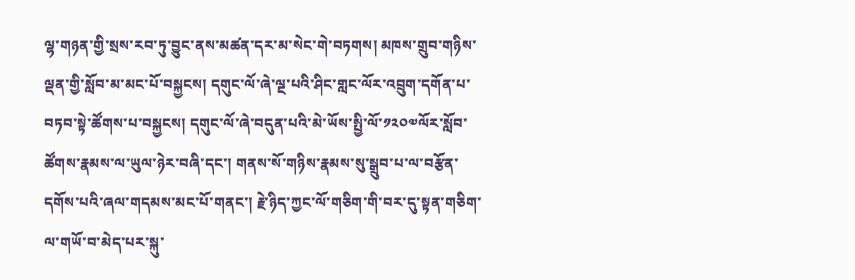ལྷ་གཉན་གྱི་སྲས་རབ་ཏུ་བྱུང་ནས་མཚན་དར་མ་སེང་གེ་བཏགས། མཁས་གྲུབ་གཉིས་ལྡན་གྱི་སློབ་མ་མང་པོ་བསྐྱངས། དགུང་ལོ་ཞེ་ལྔ་པའི་ཤིང་གླང་ལོར་འབྲུག་དགོན་པ་བཏབ་སྟེ་ཚོགས་པ་བསྐྱངས། དགུང་ལོ་ཞེ་བདུན་པའི་མེ་ཡོས་སྤྱི་ལོ་༡༢༠༧ལོར་སློབ་ཚོགས་རྣམས་ལ་ཡུལ་ཉེར་བཞི་དང་། གནས་སོ་གཉིས་རྣམས་སུ་སྒྲུབ་པ་ལ་བརྩོན་དགོས་པའི་ཞལ་གདམས་མང་པོ་གནང་། རྗེ་ཉིད་ཀྱང་ལོ་གཅིག་གི་བར་དུ་སྟན་གཅིག་ལ་གཡོ་བ་མེད་པར་སྐུ་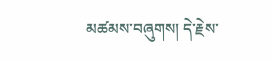མཚམས་བཞུགས། དེ་རྗེས་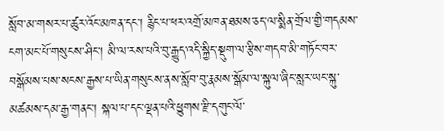སློབ་མ་གསར་པ་ཚུར་འོང་མཁན་དང་། རྙིང་པ་ཕར་འགྲོ་མཁན་ཐམས་ཅད་ལ་སྨིན་གྲོལ་གྱི་གདམས་ངག་མང་པོ་གསུངས་ཤིང་། མི་ལ་རས་པའི་བུ་རྒྱུད་འདི་སྐྱིད་སྡུག་ལ་རྩིས་གདབ་མི་གཏོང་བར་བསྒོམས་པས་སངས་རྒྱས་པ་ཡིན་གསུངས་ནས་སློབ་བུ་རྣམས་སྒོམ་ལ་སྐུལ་ཞིང་སླར་ཡང་སྐུ་མཚམས་དམ་རྒྱ་གནང་། སྐལ་པ་དང་ལྡན་པའི་ཕྱུགས་རྫི་དགུང་ལོ་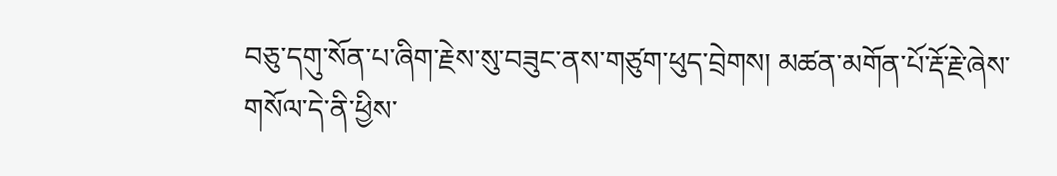བཅུ་དགུ་སོན་པ་ཞིག་རྗེས་སུ་བཟུང་ནས་གཙུག་ཕུད་བྲེགས། མཚན་མགོན་པོ་རྡོ་རྗེ་ཞེས་གསོལ་དེ་ནི་ཕྱིས་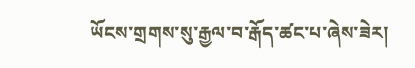ཡོངས་གྲགས་སུ་རྒྱལ་བ་རྒོད་ཚང་པ་ཞེས་ཟེར།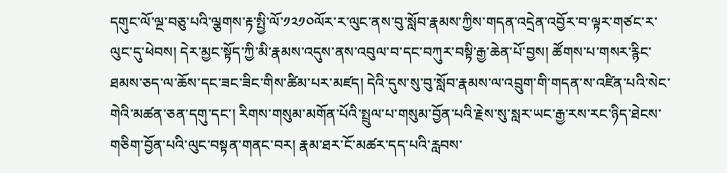དགུང་ལོ་ལྔ་བཅུ་པའི་ལྕགས་རྟ་སྤྱི་ལོ་༡༢༡༠ལོར་ར་ལུང་ནས་བུ་སློབ་རྣམས་ཀྱིས་གདན་འདྲེན་འབྱོར་བ་ལྟར་གཙང་ར་ལུང་དུ་ཕེབས། དེར་མྱང་སྟོད་ཀྱི་མི་རྣམས་འདུས་ནས་འབུལ་བ་དང་བཀུར་བསྟི་རྒྱ་ཆེན་པོ་བྱས། ཚོགས་པ་གསར་རྙིང་ཐམས་ཅད་ལ་ཆོས་དང་ཟང་ཟིང་གིས་ཚིམ་པར་མཛད། དེའི་དུས་སུ་བུ་སློབ་རྣམས་ལ་འབྲུག་གི་གདན་ས་འཛིན་པའི་སེང་གེའི་མཚན་ཅན་དགུ་དང་། རིགས་གསུམ་མགོན་པོའི་སྤྲུལ་པ་གསུམ་བྱོན་པའི་རྗེས་སུ་སླར་ཡང་རྒྱ་རས་རང་ཉིད་ཐེངས་གཅིག་བྱོན་པའི་ལུང་བསྟན་གནང་བར། རྣམ་ཐར་ངོ་མཚར་དད་པའི་རླབས་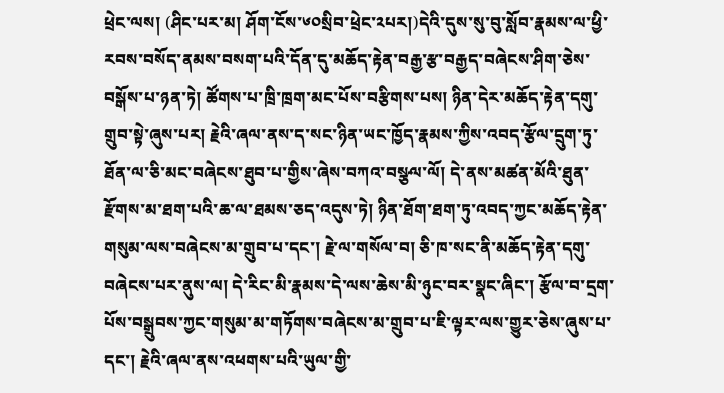ཕྲེང་ལས། (ཤིང་པར་མ། ཤོག་ངོས་༦༠སྲིབ་ཕྲེང་༢པར།)དེའི་དུས་སུ་བུ་སློབ་རྣམས་ལ་ཕྱི་རབས་བསོད་ནམས་བསག་པའི་དོན་དུ་མཆོད་རྟེན་བརྒྱ་རྩ་བརྒྱད་བཞེངས་ཤིག་ཅེས་བསྒོས་པ་ཉན་ཏེ། ཚོགས་པ་ཁྲི་ཁྲག་མང་པོས་བརྩིགས་པས། ཉིན་དེར་མཆོད་རྟེན་དགུ་གྲུབ་སྟེ་ཞུས་པར། རྗེའི་ཞལ་ནས་ད་སང་ཉིན་ཡང་ཁྱོད་རྣམས་ཀྱིས་འབད་རྩོལ་དྲུག་ཏུ་ཐོན་ལ་ཅི་མང་བཞེངས་ཐུབ་པ་གྱིས་ཞེས་བཀའ་བསྩལ་ལོ། དེ་ནས་མཚན་མོའི་ཐུན་རྫོགས་མ་ཐག་པའི་ཆ་ལ་ཐམས་ཅད་འདུས་ཏེ། ཉིན་ཐོག་ཐག་ཏུ་འབད་ཀྱང་མཆོད་རྟེན་གསུམ་ལས་བཞེངས་མ་གྲུབ་པ་དང་། རྗེ་ལ་གསོལ་བ། ཅི་ཁ་སང་ནི་མཆོད་རྟེན་དགུ་བཞེངས་པར་ནུས་ལ། དེ་རིང་མི་རྣམས་དེ་ལས་ཆེས་མི་ཉུང་བར་སྣང་ཞིང་། རྩོལ་བ་དྲག་པོས་བསྒྲུབས་ཀྱང་གསུམ་མ་གཏོགས་བཞེངས་མ་གྲུབ་པ་ཇི་ལྟར་ལས་གྱུར་ཅེས་ཞུས་པ་དང་། རྗེའི་ཞལ་ནས་འཕགས་པའི་ཡུལ་གྱི་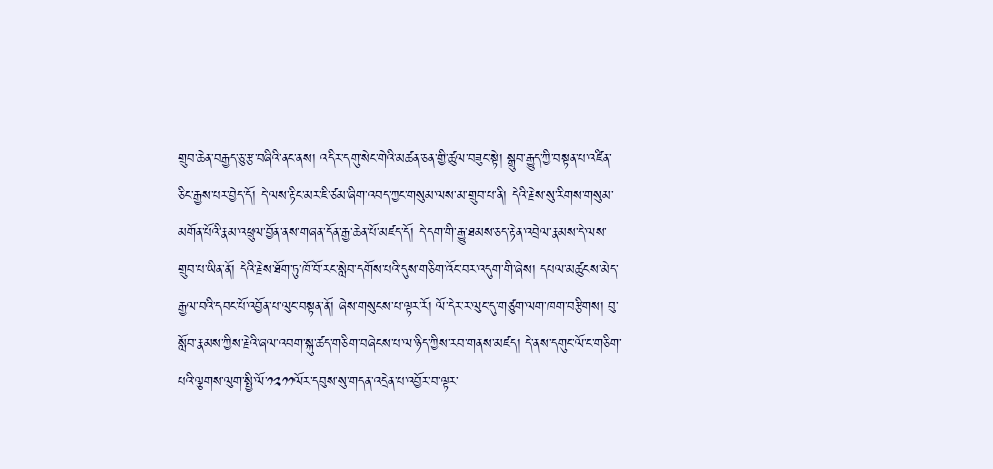གྲུབ་ཆེན་བརྒྱད་ཅུ་རྩ་བཞིའི་ནང་ནས། འདིར་དགུ་སེང་གེའི་མཚན་ཅན་གྱི་ཚུལ་བཟུང་སྟེ། སྒྲུབ་རྒྱུད་ཀྱི་བསྟན་པ་འཛིན་ཅིང་རྒྱས་པར་བྱེད་དོ། དེ་ལས་རྟིང་མར་ཇི་ཙམ་ཞིག་འབད་ཀྱང་གསུམ་ལས་མ་གྲུབ་པ་ནི། དེའི་རྗེས་སུ་རིགས་གསུམ་མགོན་པོའི་རྣམ་འཕྲུལ་བྱོན་ནས་གཞན་དོན་རྒྱ་ཆེན་པོ་མཛད་དོ། དེ་དག་གི་རྒྱུ་ཐམས་ཅད་རྟེན་འབྲེལ་རྣམས་དེ་ལས་གྲུབ་པ་ཡིན་ནོ། དེའི་རྗེས་ཐོག་ཏུ་ཁོ་བོ་རང་སླེབ་དགོས་པའི་དུས་གཅིག་འོང་བར་འདུག་གི་ཞེས། དཔལ་མཚུངས་མེད་རྒྱལ་བའི་དབང་པོ་འབྱོན་པ་ལུང་བསྟན་ནོ། ཞེས་གསུངས་པ་ལྟར་རོ། ལོ་དེར་ར་ལུང་དུ་གཙུག་ལག་ཁག་བརྩིགས། བུ་སློབ་རྣམས་ཀྱིས་རྗེའི་ཞལ་འབག་སྐུ་ཚད་གཅིག་བཞེངས་པ་ལ་ཉིད་ཀྱིས་རབ་གནས་མཛད། དེ་ནས་དགུང་ལོ་ང་གཅིག་པའི་ལྕགས་ལུག་སྤྱི་ལོ་༡༢༡༡ལོར་དབུས་སུ་གདན་འདྲེན་པ་འབྱོར་བ་ལྟར་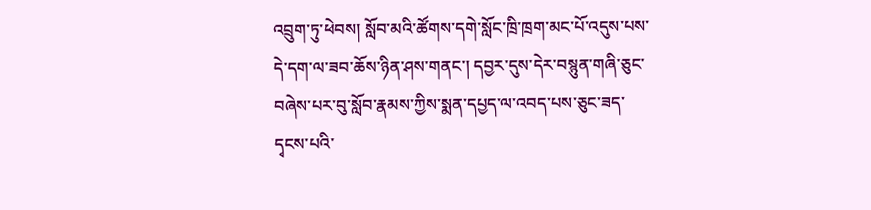འབྲུག་ཏུ་ཕེབས། སློབ་མའི་ཚོགས་དགེ་སློང་ཁྲི་ཁྲག་མང་པོ་འདུས་པས་དེ་དག་ལ་ཟབ་ཆོས་ཉིན་ཤས་གནང་། དབྱར་དུས་དེར་བསྙུན་གཞི་ཅུང་བཞེས་པར་བུ་སློབ་རྣམས་ཀྱིས་སྨན་དཔྱད་ལ་འབད་པས་ཅུང་ཟད་དྭངས་པའི་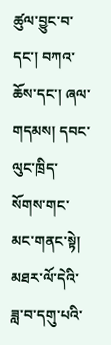ཚུལ་བྱུང་བ་དང་། བཀའ་ཆོས་དང་། ཞལ་གདམས། དབང་ལུང་ཁྲིད་སོགས་གང་མང་གནང་སྟེ། མཐར་ལོ་དེའི་ཟླ་བ་དགུ་པའི་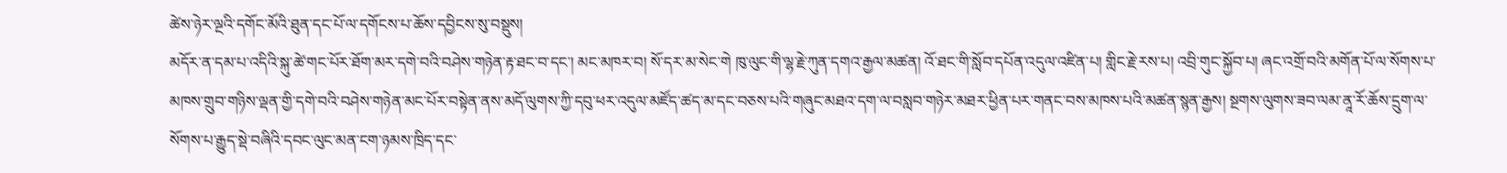ཚེས་ཉེར་ལྔའི་དགོང་མོའི་ཐུན་དང་པོ་ལ་དགོངས་པ་ཆོས་དབྱིངས་སུ་བསྡུས།
མདོར་ན་དམ་པ་འདིའི་སྐུ་ཚེ་གང་པོར་ཐོག་མར་དགེ་བའི་བཤེས་གཉེན་རྟ་ཐང་བ་དང་། མང་མཁར་བ། སོ་དར་མ་སེང་གེ ཁུ་ལུང་གི་ལྷ་རྗེ་ཀུན་དགའ་རྒྱལ་མཚན། འོ་ཐང་གི་སློབ་དཔོན་འདུལ་འཛིན་པ། གླིང་རྗེ་རས་པ། འབྲི་གུང་སྐྱོབ་པ། ཞང་འགྲོ་བའི་མགོན་པོ་ལ་སོགས་པ་མཁས་གྲུབ་གཉིས་ལྡན་གྱི་དགེ་བའི་བཤེས་གཉེན་མང་པོར་བསྟེན་ནས་མདོ་ལུགས་ཀྱི་དབུ་ཕར་འདུལ་མཛོད་ཚད་མ་དང་བཅས་པའི་གཞུང་མཐའ་དག་ལ་བསླབ་གཉེར་མཐར་ཕྱིན་པར་གནང་བས་མཁས་པའི་མཚན་སྙན་རྒྱས། སྔགས་ལུགས་ཟབ་ལམ་ནཱ་རོ་ཆོས་དྲུག་ལ་སོགས་པ་རྒྱུད་སྡེ་བཞིའི་དབང་ལུང་མན་ངག་ཉམས་ཁྲིད་དང་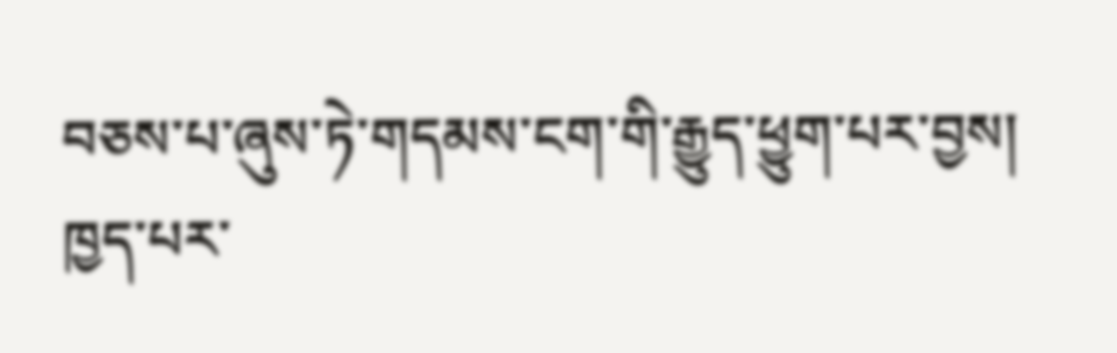བཅས་པ་ཞུས་ཏེ་གདམས་ངག་གི་རྒྱུད་ཕྱུག་པར་བྱས། ཁྱད་པར་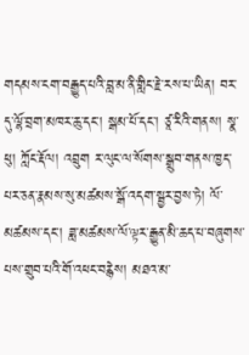གདམས་ངག་བརྒྱུད་པའི་བླ་མ་ནི་གླིང་རྗེ་རས་པ་ཡིན། བར་དུ་ལྷོ་བྲག་མཁར་ཆུ་དང་། སྒམ་པོ་དང་། ཙཱ་རིའི་གནས། སྣ་ཕུ། ཀློང་རྡོལ། འབྲུག ར་ལུང་ལ་སོགས་སྒྲུབ་གནས་ཁྱད་པར་ཅན་རྣམས་སུ་མཚམས་སྒོ་འདག་སྦྱར་བྱས་ཏེ། ལོ་མཚམས་དང་། ཟླ་མཚམས་ལོ་ལྟར་རྒྱུན་མི་ཆད་པ་བཞུགས་པས་གྲུབ་པའི་གོ་འཕང་བརྙེས། མཐའ་མ་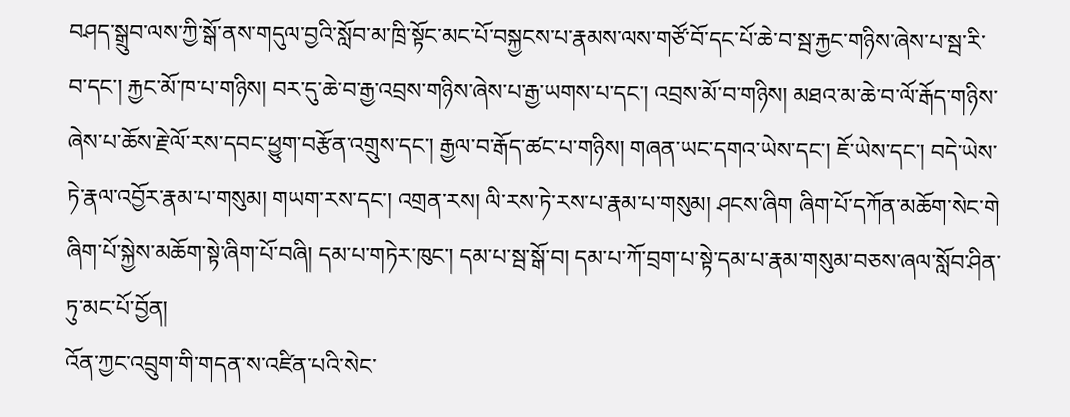བཤད་སྒྲུབ་ལས་ཀྱི་སྒོ་ནས་གདུལ་བྱའི་སློབ་མ་ཁྲི་སྟོང་མང་པོ་བསྐྱངས་པ་རྣམས་ལས་གཙོ་བོ་དང་པོ་ཆེ་བ་སྦ་རྐྱང་གཉིས་ཞེས་པ་སྦ་རི་བ་དང་། རྐྱང་མོ་ཁ་པ་གཉིས། བར་དུ་ཆེ་བ་རྒྱ་འབྲས་གཉིས་ཞེས་པ་རྒྱ་ཡགས་པ་དང་། འབྲས་མོ་བ་གཉིས། མཐའ་མ་ཆེ་བ་ལོ་རྒོད་གཉིས་ཞེས་པ་ཆོས་རྗེ་ལོ་རས་དབང་ཕྱུག་བརྩོན་འགྲུས་དང་། རྒྱལ་བ་རྒོད་ཚང་པ་གཉིས། གཞན་ཡང་དགའ་ཡེས་དང་། ཇོ་ཡེས་དང་། བདེ་ཡེས་ཏེ་རྣལ་འབྱོར་རྣམ་པ་གསུམ། གཡག་རས་དང་། འགྲན་རས། ལི་རས་ཏེ་རས་པ་རྣམ་པ་གསུམ། ཤངས་ཞིག ཞིག་པོ་དཀོན་མཆོག་སེང་གེ ཞིག་པོ་སྐྱེས་མཆོག་སྟེ་ཞིག་པོ་བཞི། དམ་པ་གཏེར་ཁུང་། དམ་པ་སྦ་སྒོ་བ། དམ་པ་ཀོ་བྲག་པ་སྟེ་དམ་པ་རྣམ་གསུམ་བཅས་ཞལ་སློབ་ཤིན་ཏུ་མང་པོ་བྱོན།
འོན་ཀྱང་འབྲུག་གི་གདན་ས་འཛིན་པའི་སེང་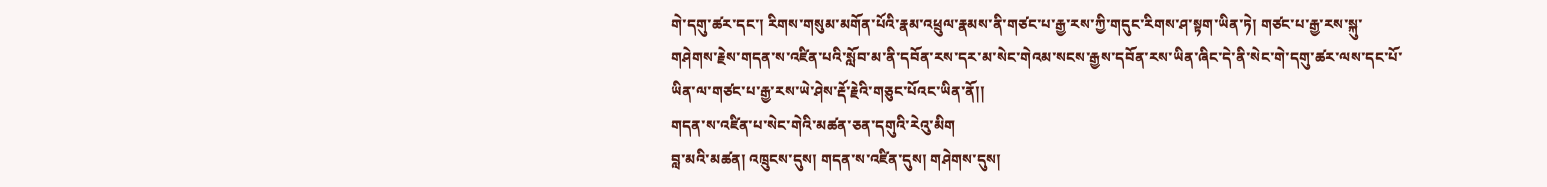གེ་དགུ་ཚར་དང་། རིགས་གསུམ་མགོན་པོའི་རྣམ་འཕྲུལ་རྣམས་ནི་གཙང་པ་རྒྱ་རས་ཀྱི་གདུང་རིགས་ཤ་སྟག་ཡིན་ཏེ། གཙང་པ་རྒྱ་རས་སྐུ་གཤེགས་རྗེས་གདན་ས་འཛིན་པའི་སློབ་མ་ནི་དབོན་རས་དར་མ་སེང་གེའམ་སངས་རྒྱས་དབོན་རས་ཡིན་ཞིང་དེ་ནི་སེང་གེ་དགུ་ཚར་ལས་དང་པོ་ཡིན་ལ་གཙང་པ་རྒྱ་རས་ཡེ་ཤེས་རྡོ་རྗེའི་གཅུང་པོའང་ཡིན་ནོ།།
གདན་ས་འཛིན་པ་སེང་གེའི་མཚན་ཅན་དགུའི་རེའུ་མིག
བླ་མའི་མཚན། འཁྲུངས་དུས། གདན་ས་འཛིན་དུས། གཤེགས་དུས།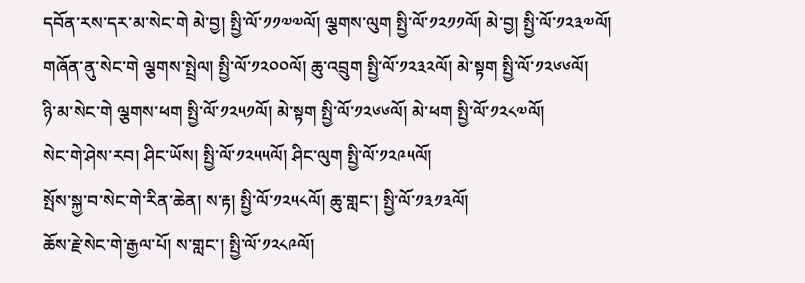དབོན་རས་དར་མ་སེང་གེ མེ་བྱ། སྤྱི་ལོ་༡༡༧༧ལོ། ལྕགས་ལུག སྤྱི་ལོ་༡༢༡༡ལོ། མེ་བྱ། སྤྱི་ལོ་༡༢༣༧ལོ།
གཞོན་ནུ་སེང་གེ ལྕགས་སྤྲེལ། སྤྱི་ལོ་༡༢༠༠ལོ། ཆུ་འབྲུག སྤྱི་ལོ་༡༢༣༢ལོ། མེ་སྟག སྤྱི་ལོ་༡༢༦༦ལོ།
ཉི་མ་སེང་གེ ལྕགས་ཕག སྤྱི་ལོ་༡༢༥༡ལོ། མེ་སྟག སྤྱི་ལོ་༡༢༦༦ལོ། མེ་ཕག སྤྱི་ལོ་༡༢༨༧ལོ།
སེང་གེ་ཤེས་རབ། ཤིང་ཡོས། སྤྱི་ལོ་༡༢༥༥ལོ། ཤིང་ལུག སྤྱི་ལོ་༡༢༩༥ལོ།
སྤོས་སྐྱ་བ་སེང་གེ་རིན་ཆེན། ས་རྟ། སྤྱི་ལོ་༡༢༥༨ལོ། ཆུ་གླང་། སྤྱི་ལོ་༡༣༡༣ལོ།
ཆོས་རྗེ་སེང་གེ་རྒྱལ་པོ། ས་གླང་། སྤྱི་ལོ་༡༢༨༩ལོ།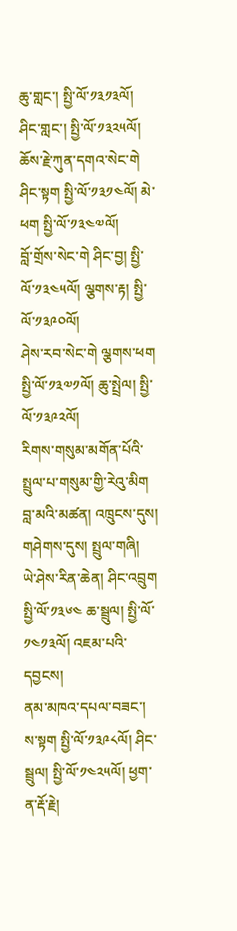ཆུ་གླང་། སྤྱི་ལོ་༡༣༡༣ལོ། ཤིང་གླང་། སྤྱི་ལོ་༡༣༢༥ལོ།
ཆོས་རྗེ་ཀུན་དགའ་སེང་གེ ཤིང་སྟག སྤྱི་ལོ་༡༣༡༤ལོ། མེ་ཕག སྤྱི་ལོ་༡༣༤༧ལོ།
བློ་གྲོས་སེང་གེ ཤིང་བྱ། སྤྱི་ལོ་༡༣༤༥ལོ། ལྕགས་རྟ། སྤྱི་ལོ་༡༣༩༠ལོ།
ཤེས་རབ་སེང་གེ ལྕགས་ཕག སྤྱི་ལོ་༡༣༧༡ལོ། ཆུ་སྤྲེལ། སྤྱི་ལོ་༡༣༩༢ལོ།
རིགས་གསུམ་མགོན་པོའི་སྤྲུལ་པ་གསུམ་གྱི་རེའུ་མིག
བླ་མའི་མཚན། འཁྲུངས་དུས། གཤེགས་དུས། སྤྲུལ་གཞི།
ཡེ་ཤེས་རིན་ཆེན། ཤིང་འབྲུག སྤྱི་ལོ་༡༣༦༤ ཆ་སྦྲུལ། སྤྱི་ལོ་༡༤༡༣ལོ། འཇམ་པའི་དབྱངས།
ནམ་མཁའ་དཔལ་བཟང་། ས་སྟག སྤྱི་ལོ་༡༣༩༨ལོ། ཤིང་སྦྲུལ། སྤྱི་ལོ་༡༤༢༥ལོ། ཕྱག་ན་རྡོ་རྗེ།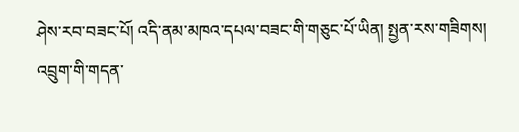ཤེས་རབ་བཟང་པོ། འདི་ནམ་མཁའ་དཔལ་བཟང་གི་གཅུང་པོ་ཡིན། སྤྱན་རས་གཟིགས།
འབྲུག་གི་གདན་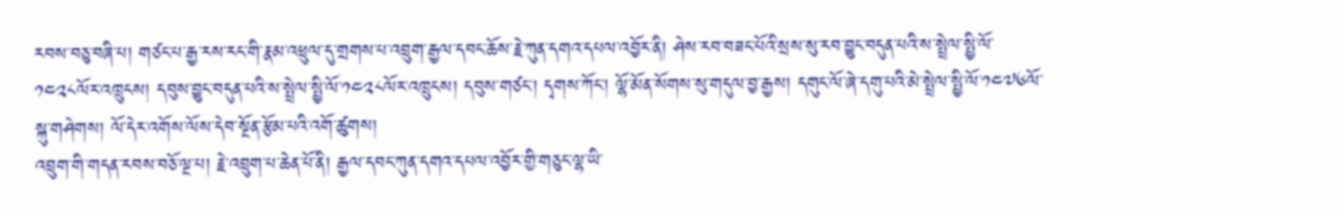རབས་བཅུ་བཞི་པ། གཙང་པ་རྒྱ་རས་རང་གི་རྣམ་འཕྲུལ་དུ་གྲགས་པ་འབྲུག་རྒྱལ་དབང་ཆོས་རྗེ་ཀུན་དགའ་དཔལ་འབྱོར་ནི། ཤེས་རབ་བཟང་པོའི་སྲས་སུ་རབ་བྱུང་བདུན་པའི་ས་སྤྲེལ་སྤྱི་ལོ་༡༤༢༨ལོར་འཁྲུངས། དབུས་བྱུང་བདུན་པའི་ས་སྤྲེལ་སྤྱི་ལོ་༡༤༢༨ལོར་འཁྲུངས། དབུས་གཙང་། དྭགས་ཀོང་། ལྷོ་མོན་སོགས་སུ་གདུལ་བྱ་རྒྱས། དགུང་ལོ་ཞེ་དགུ་པའི་མེ་སྤྲེལ་སྤྱི་ལོ་༡༤༧༦ལོ་སྐུ་གཤེགས། ལོ་དེར་འགོས་ལོས་དེབ་སྔོན་རྩོམ་པའི་འགོ་ཚུགས།
འབྲུག་གི་གདན་རབས་བཅོ་ལྔ་པ། རྗེ་འབྲུག་པ་ཆེན་པོ་ནི། རྒྱལ་དབང་ཀུན་དགའ་དཔལ་འབྱོར་གྱི་གཅུང་ལྷ་ཡི་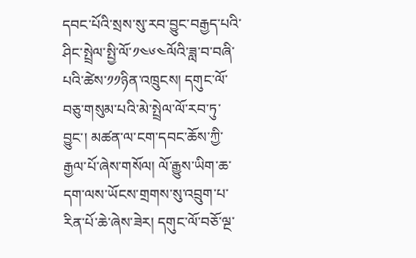དབང་པོའི་སྲས་སུ་རབ་བྱུང་བརྒྱད་པའི་ཤིང་སྤྲེལ་སྤྱི་ལོ་༡༤༦༤ལོའི་ཟླ་བ་བཞི་པའི་ཚེས་༡༡ཉིན་འཁྲུངས། དགུང་ལོ་བཅུ་གསུམ་པའི་མེ་སྤྲེལ་ལོ་རབ་ཏུ་བྱུང་། མཚན་ལ་ངག་དབང་ཆོས་ཀྱི་རྒྱལ་པོ་ཞེས་གསོལ། ལོ་རྒྱུས་ཡིག་ཆ་དག་ལས་ཡོངས་གྲགས་སུ་འབྲུག་པ་རིན་པོ་ཆེ་ཞེས་ཟེར། དགུང་ལོ་བཅོ་ལྔ་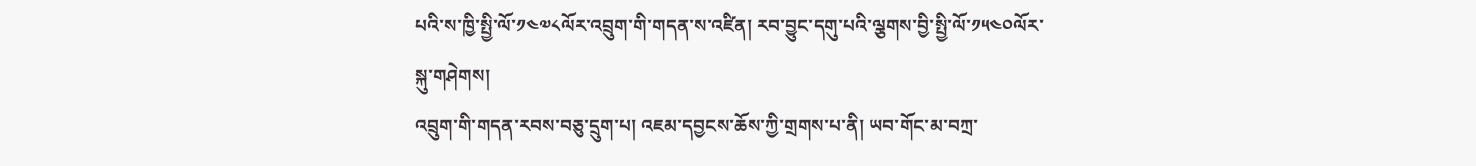པའི་ས་ཁྱི་སྤྱི་ལོ་༡༤༧༨ལོར་འབྲུག་གི་གདན་ས་འཛིན། རབ་བྱུང་དགུ་པའི་ལྕགས་བྱི་སྤྱི་ལོ་༡༥༤༠ལོར་སྐུ་གཤེགས།
འབྲུག་གི་གདན་རབས་བཅུ་དྲུག་པ། འཇམ་དབྱངས་ཆོས་ཀྱི་གྲགས་པ་ནི། ཡབ་གོང་མ་བཀྲ་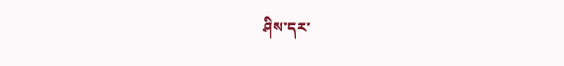ཤིས་དར་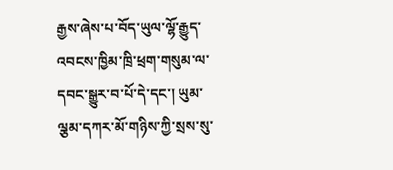རྒྱས་ཞེས་པ་བོད་ཡུལ་ལྷོ་རྒྱུད་འབངས་ཁྱིམ་ཁྲི་ཕྲག་གསུམ་ལ་དབང་སྒྱུར་བ་པོ་དེ་དང་། ཡུམ་ལྕམ་དཀར་མོ་གཉིས་ཀྱི་སྲས་སུ་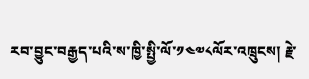རབ་བྱུང་བརྒྱད་པའི་ས་ཁྱི་སྤྱི་ལོ་༡༤༧༨ལོར་འཁྲུངས། རྗེ་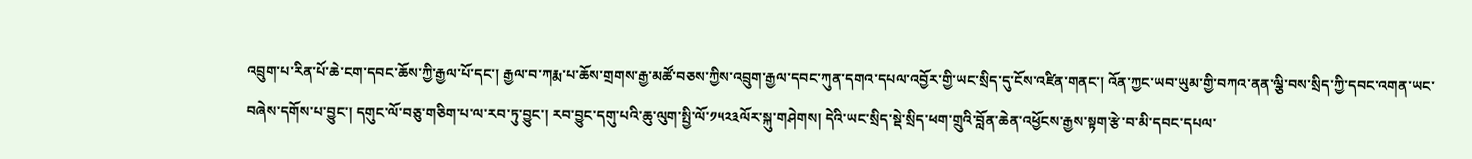འབྲུག་པ་རིན་པོ་ཆེ་ངག་དབང་ཆོས་ཀྱི་རྒྱལ་པོ་དང་། རྒྱལ་བ་ཀརྨ་པ་ཆོས་གྲགས་རྒྱ་མཚོ་བཅས་ཀྱིས་འབྲུག་རྒྱལ་དབང་ཀུན་དགའ་དཔལ་འབྱོར་གྱི་ཡང་སྲིད་དུ་ངོས་འཛིན་གནང་། འོན་ཀྱང་ཡབ་ཡུམ་གྱི་བཀའ་ནན་ལྕི་བས་སྲིད་ཀྱི་དབང་འགན་ཡང་བཞེས་དགོས་པ་བྱུང་། དགུང་ལོ་བཅུ་གཅིག་པ་ལ་རབ་ཏུ་བྱུང་། རབ་བྱུང་དགུ་པའི་ཆུ་ལུག་སྤྱི་ལོ་༡༥༢༣ལོར་སྐུ་གཤེགས། དེའི་ཡང་སྲིད་སྡེ་སྲིད་ཕག་གྲུའི་བློན་ཆེན་འཕྱོངས་རྒྱས་སྟག་རྩེ་བ་མི་དབང་དཔལ་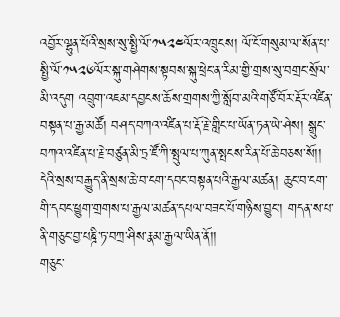འབྱོར་ལྷུན་པོའི་སྲས་སུ་སྤྱི་ལོ་༡༥༢༤ལོར་འཁྲུངས། ལོ་ངོ་གསུམ་ལ་སོན་པ་སྤྱི་ལོ་༡༥༢༦ལོར་སྐུ་གཤེགས་སྟབས་སྐུ་ཕྲེང་ན་རིམ་གྱི་གྲས་སུ་བགྲང་སྲོལ་མི་འདུག འབྲུག་འཇམ་དབྱངས་ཆོས་གྲགས་ཀྱི་སློབ་མའི་གཙོ་བོར་རྡོར་འཛིན་བསྟན་པ་རྒྱ་མཚོ། བཤད་བཀའ་འཛིན་པ་རྡོ་རྗེ་གླིང་པ་ཡོན་ཏན་ཡེ་ཤེས། སྒྲུང་བཀའ་འཛིན་པ་རྗེ་བཙུན་མི་ཏྲ་ཛོ་ཀི་སྤུལ་པ་ཀུན་སྤངས་རིན་པོ་ཆེ་བཅས་སོ།།
དེའི་སྲས་བརྒྱུད་ནི་སྲས་ཆེ་བ་ངག་དབང་བསྟན་པའི་རྒྱལ་མཚན། ཆུང་བ་ངག་གི་དབང་ཕྱུག་གྲགས་པ་རྒྱལ་མཚན་དཔལ་བཟང་པོ་གཉིས་བྱུང་། གདན་ས་པ་ནི་གཅུང་བྱ་པཎྜི་ཏ་བཀྲ་ཤིས་རྣམ་རྒྱལ་ཡིན་ནོ།།
གཅུང་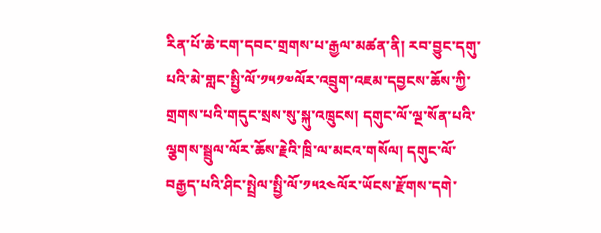རིན་པོ་ཆེ་ངག་དབང་གྲགས་པ་རྒྱལ་མཚན་ནི། རབ་བྱུང་དགུ་པའི་མེ་གླང་སྤྱི་ལོ་༡༥༡༧ལོར་འབྲུག་འཇམ་དབྱངས་ཆོས་ཀྱི་གྲགས་པའི་གདུང་སྲས་སུ་སྐུ་འཁྲུངས། དགུང་ལོ་ལྔ་སོན་པའི་ལྕགས་སྦྲུལ་ལོར་ཆོས་རྗེའི་ཁྲི་ལ་མངའ་གསོལ། དགུང་ལོ་བརྒྱད་པའི་ཤིང་སྤྲེལ་སྤྱི་ལོ་༡༥༢༤ལོར་ཡོངས་རྫོགས་དགེ་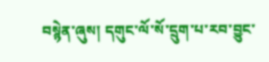བསྙེན་ཞུས། དགུང་ལོ་སོ་དྲུག་པ་རབ་བྱུང་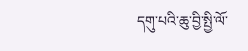དགུ་པའི་ཆུ་བྱི་སྤྱི་ལོ་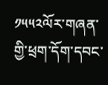༡༥༥༢ལོར་གཞན་གྱི་ཕྲག་དོག་དབང་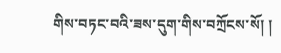གིས་བཏང་བའི་ཟས་དུག་གིས་བཀྲོངས་སོ། །